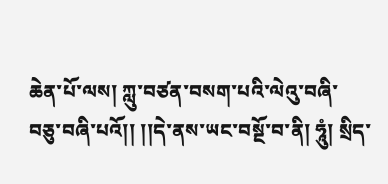ཆེན་པོ་ལས། ཀླུ་བཙན་བསག་པའི་ལེའུ་བཞི་བཅུ་བཞི་པའོ།། །།དེ་ནས་ཡང་བསྔོ་བ་ནི། ཧཱུཾ། སྲིད་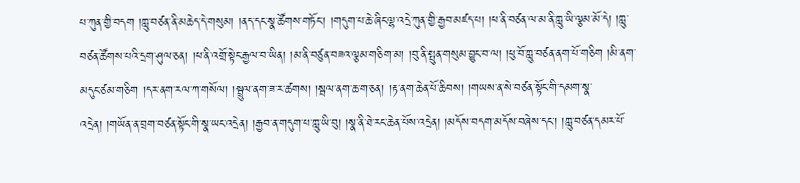པ་ཀུན་གྱི་བདག །ཀླུ་བཙན་ནི་མཆེད་དེ་གསུམ། །ནད་དང་སྣ་ཚོགས་གཏོང་། །གདུག་པ་ཆེ་ཞིང་ལྷ་འདྲེ་ཀུན་གྱི་རྒྱབ་མཛད་པ། །ཕ་ནི་བཙན་ལ་མ་ནི་ཀླུ་ཡི་ལྕམ་མོ་དེ། །ཀླུ་བཙན་ཚོགས་པའི་དྲག་ཤུལ་ཅན། །ཕ་ནི་འགྲོ་སྟེང་རྒྱལ་བ་ཡིན། །མ་ནི་བཙུན་བཟའ་ལྕམ་གཅིག་མ། །བུ་ནི་སྤུན་གསུམ་བྱུང་བ་ལ། །ཕུ་བོ་ཀླུ་བཙན་ནག་པོ་གཅིག །མི་ནག་མདུང་ཙམ་གཅིག །དར་ནག་རལ་ཀ་གསོལ། །སྦྲུལ་ནག་ཟ་ར་ཚགས། །སྦལ་ནག་ཆ་ག་ཅན། །རྟ་ནག་ཆེན་པོ་ཆིབས། །གཡས་ན་སེ་བཙན་སྟོང་གི་དམག་སྣ་འདྲེན། །གཡོན་ན་བྲག་བཙན་སྟོང་གི་སྣ་ཡང་འདྲེན། །རྒྱབ་ན་གདུག་པ་ཀླུ་ཡི་བུ། །སྣ་ནི་ཐེ་རང་ཆེན་པོས་འདྲེན། །མདོས་བདག་མདོས་བཞེས་དང་། །ཀླུ་བཙན་དམར་པོ་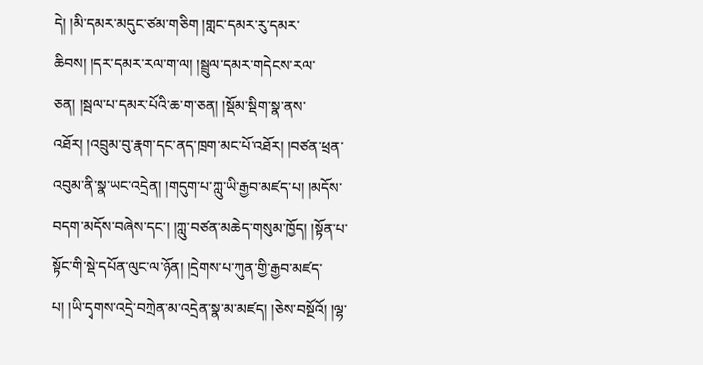དེ། །མི་དམར་མདུང་ཙམ་གཅིག །གླང་དམར་རུ་དམར་ཆིབས། །དར་དམར་རལ་ག་ལ། །སྦྲུལ་དམར་གདེངས་རལ་ཅན། །སྦལ་པ་དམར་པོའི་ཆ་ག་ཅན། །སྡོམ་སྡིག་སྣ་ནས་འཐོར། །འབྲུམ་བུ་རྣག་དང་ནད་ཁྲག་མང་པོ་འཐོར། །བཙན་ཕྲན་འབུམ་ནི་སྣ་ཡང་འདྲེན། །གདུག་པ་ཀླུ་ཡི་རྒྱབ་མཛད་པ། །མདོས་བདག་མདོས་བཞེས་དང་། །ཀླུ་བཙན་མཆེད་གསུམ་ཁྱོད། །སྟོན་པ་སྟོང་གི་སྡེ་དཔོན་ལུང་ལ་ཉོན། །དྲེགས་པ་ཀུན་གྱི་རྒྱབ་མཛད་པ། །ཡི་དྭགས་འདྲེ་བཀྲེན་མ་འདྲེན་སྣ་མ་མཛད། །ཅེས་བསྔོའོ། །ལྷ་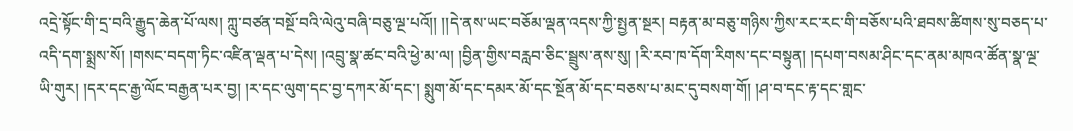འདྲེ་སྟོང་གི་དྲ་བའི་རྒྱུད་ཆེན་པོ་ལས། ཀླུ་བཙན་བསྔོ་བའི་ལེའུ་བཞི་བཅུ་ལྔ་པའོ།། །།དེ་ནས་ཡང་བཅོམ་ལྡན་འདས་ཀྱི་སྤྱན་སྔར། བརྟན་མ་བཅུ་གཉིས་ཀྱིས་རང་རང་གི་བཅོས་པའི་ཐབས་ཚིགས་སུ་བཅད་པ་འདི་དག་སྨྲས་སོ། །གསང་བདག་ཏིང་འཛིན་ལྡན་པ་དེས། །འབྲུ་སྣ་ཚང་བའི་ཕྱེ་མ་ལ། །བྱིན་གྱིས་བརླབ་ཅིང་སྦྲུས་ནས་སུ། །རི་རབ་ཁ་དོག་རིགས་དང་བསྟུན། །དཔག་བསམ་ཤིང་དང་ནམ་མཁའ་ཚོན་སྣ་ལྔ་ཡི་གུར། །དར་དང་རྒྱ་ལོང་བརྒྱན་པར་བྱ། །ར་དང་ལུག་དང་བྱ་དཀར་མོ་དང་། སྨུག་མོ་དང་དམར་མོ་དང་སྔོན་མོ་དང་བཅས་པ་མང་དུ་བསག་གོ། །ཤ་བ་དང་རྟ་དང་གླང་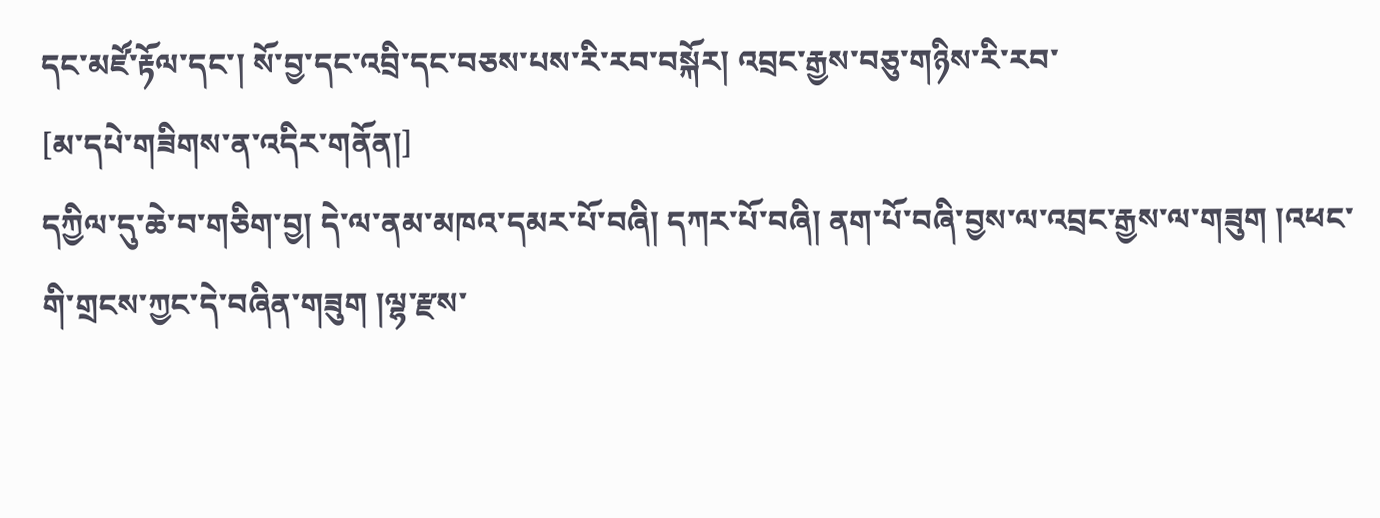དང་མཛོ་རྟོལ་དང་། སོ་བྱ་དང་འབྲི་དང་བཅས་པས་རི་རབ་བསྐོར། འབྲང་རྒྱས་བཅུ་གཉིས་རི་རབ་
[མ་དཔེ་གཟིགས་ན་འདིར་གནོན།]
དཀྱིལ་དུ་ཆེ་བ་གཅིག་བྱ། དེ་ལ་ནམ་མཁའ་དམར་པོ་བཞི། དཀར་པོ་བཞི། ནག་པོ་བཞི་བྱས་ལ་འབྲང་རྒྱས་ལ་གཟུག །འཕང་གི་གྲངས་ཀྱང་དེ་བཞིན་གཟུག །ལྷ་རྫས་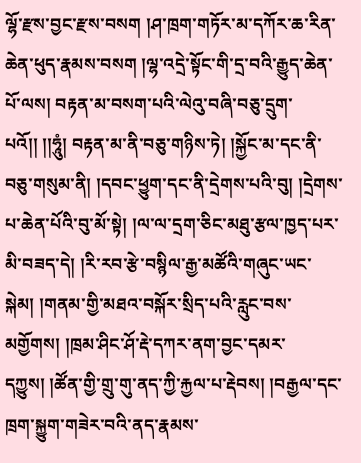ལྷོ་རྫས་བྱང་རྫས་བསག །ཤ་ཁྲག་གཏོར་མ་དཀོར་ཆ་རིན་ཆེན་ཕུད་རྣམས་བསག །ལྷ་འདྲེ་སྟོང་གི་དྲ་བའི་རྒྱུད་ཆེན་པོ་ལས། བརྟན་མ་བསག་པའི་ལེའུ་བཞི་བཅུ་དྲུག་པའོ།། །།ཧཱུཾ། བརྟན་མ་ནི་བཅུ་གཉིས་ཏེ། །སྐྱོང་མ་དང་ནི་བཅུ་གསུམ་ནི། །དབང་ཕྱུག་དང་ནི་དྲེགས་པའི་བུ། །དྲེགས་པ་ཆེན་པོའི་བུ་མོ་སྟེ། །ལ་ལ་དྲག་ཅིང་མཐུ་རྩལ་ཁྱད་པར་མི་བཟད་དེ། །རི་རབ་རྩེ་བསྙིལ་རྒྱ་མཚོའི་གཞུང་ཡང་སྐེམ། །གནམ་གྱི་མཐའ་བསྐོར་སྲིད་པའི་རླུང་བས་མགྱོགས། །ཁྲམ་ཤིང་ཤོ་རྡེ་དཀར་ནག་བྱང་དམར་དཀྱུས། །ཚོན་གྱི་གྲུ་གུ་ནད་ཀྱི་རྐྱལ་པ་རྡེབས། །བརྒྱལ་དང་ཁྲག་སྐྱུག་གཟེར་བའི་ནད་རྣམས་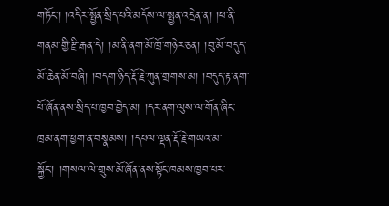གཏོང་། །འདིར་སྤྱོན་སྲིད་པའི་མདོས་ལ་སྤྱན་འདྲེན་ན། །ཕ་ནི་གནམ་གྱི་རྫི་རྒན་དེ། །མ་ནི་ནག་མོ་ཁྲོ་གཉེར་ཅན། །བུ་མོ་བདུད་མོ་ཆེན་མོ་བཞི། །བདག་ཉིད་རྡོ་རྗེ་ཀུན་གྲགས་མ། །བདུད་རྟ་ནག་པོ་ཞོན་ནས་སྲིད་པ་ཁྱབ་བྱེད་མ། །དར་ནག་ལུས་ལ་གོན་ཞིང་ཁྲམ་ནག་ཕྱག་ན་བསྣམས། །དཔལ་ལྡན་རྡོ་རྗེ་གཡའ་མ་སྐྱོང་། །གསལ་ལེ་གྲུས་མོ་ཞོན་ནས་སྟོང་ཁམས་ཁྱབ་པར་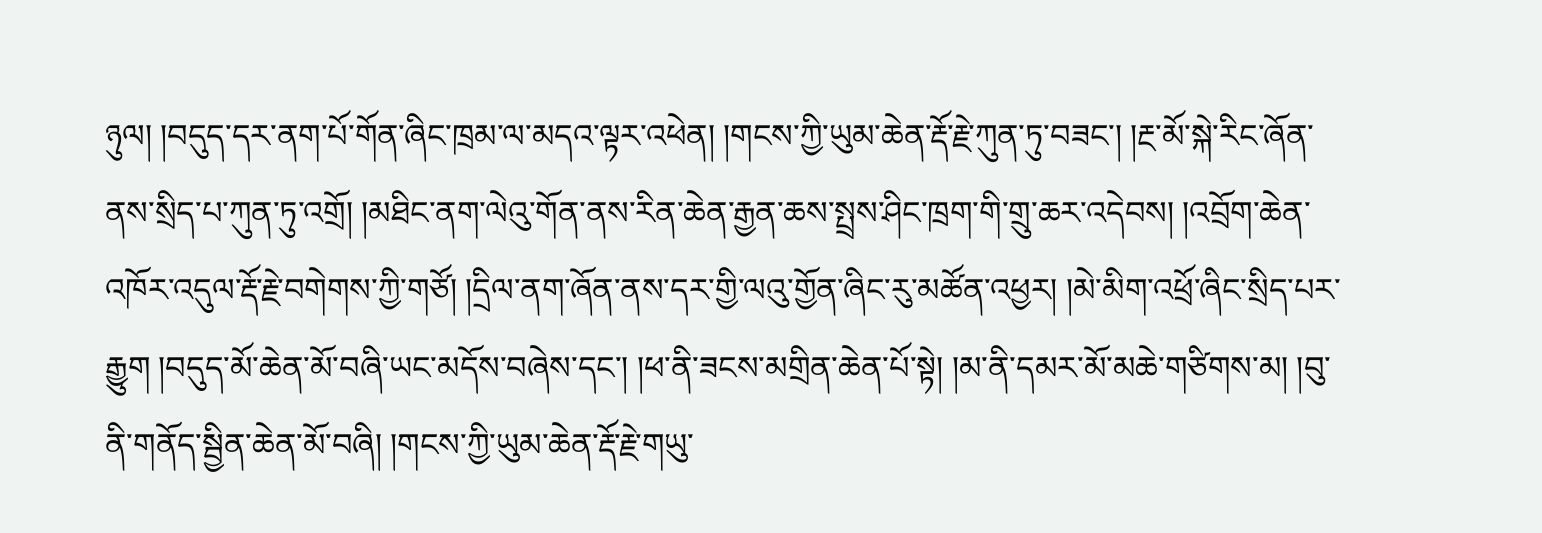ཉུལ། །བདུད་དར་ནག་པོ་གོན་ཞིང་ཁྲམ་ལ་མདའ་ལྟར་འཕེན། །གངས་ཀྱི་ཡུམ་ཆེན་རྡོ་རྗེ་ཀུན་ཏུ་བཟང་། །རྔ་མོ་སྐེ་རིང་ཞོན་ནས་སྲིད་པ་ཀུན་ཏུ་འགྲོ། །མཐིང་ནག་ལེའུ་གོན་ནས་རིན་ཆེན་རྒྱན་ཆས་སྤྲས་ཤིང་ཁྲག་གི་གྲུ་ཆར་འདེབས། །འབྲོག་ཆེན་འཁོར་འདུལ་རྡོ་རྗེ་བགེགས་ཀྱི་གཙོ། །དྲིལ་ནག་ཞོན་ནས་དར་གྱི་ལའུ་གྱོན་ཞིང་རུ་མཚོན་འཕྱར། །མེ་མིག་འཕྲོ་ཞིང་སྲིད་པར་རྒྱུག །བདུད་མོ་ཆེན་མོ་བཞི་ཡང་མདོས་བཞེས་དང་། །ཕ་ནི་ཟངས་མགྲིན་ཆེན་པོ་སྟེ། །མ་ནི་དམར་མོ་མཆེ་གཙིགས་མ། །བུ་ནི་གནོད་སྦྱིན་ཆེན་མོ་བཞི། །གངས་ཀྱི་ཡུམ་ཆེན་རྡོ་རྗེ་གཡུ་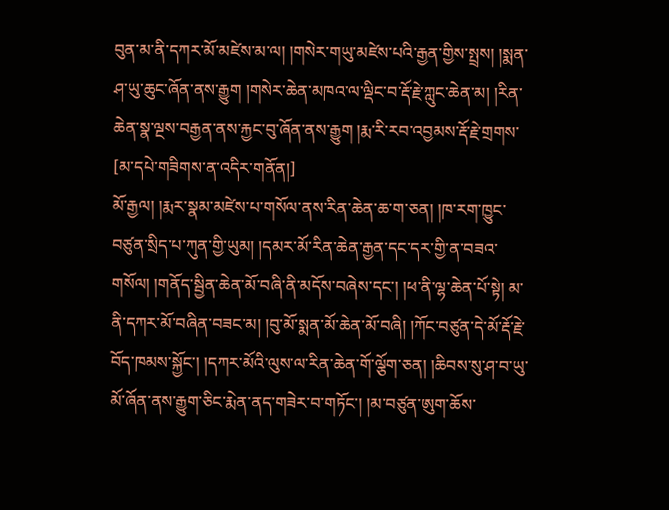བུན་མ་ནི་དཀར་མོ་མཛེས་མ་ལ། །གསེར་གཡུ་མཛེས་པའི་རྒྱན་གྱིས་སྤྲས། །སྨན་ཤ་ཡུ་ཆུང་ཞོན་ནས་རྒྱུག །གསེར་ཆེན་མཁའ་ལ་ལྡིང་བ་རྡོ་རྗེ་ཀླུང་ཆེན་མ། །རིན་ཆེན་སྣ་ལྔས་བརྒྱན་ནས་རྐྱང་བུ་ཞོན་ནས་རྒྱུག །རྨ་རི་རབ་འབྱམས་རྡོ་རྗེ་གྲགས་
[མ་དཔེ་གཟིགས་ན་འདིར་གནོན།]
མོ་རྒྱལ། །རྨར་སྣམ་མཛེས་པ་གསོལ་ནས་རིན་ཆེན་ཆ་ག་ཅན། །ཁ་རག་ཁྱུང་བཙུན་སྲིད་པ་ཀུན་གྱི་ཡུམ། །དམར་མོ་རིན་ཆེན་རྒྱན་དང་དར་གྱི་ན་བཟའ་གསོལ། །གནོད་སྦྱིན་ཆེན་མོ་བཞི་ནི་མདོས་བཞེས་དང་། །ཕ་ནི་ལྷ་ཆེན་པོ་སྟེ། མ་ནི་དཀར་མོ་བཞིན་བཟང་མ། །བུ་མོ་སྨན་མོ་ཆེན་མོ་བཞི། །ཀོང་བཙུན་དེ་མོ་རྡོ་རྗེ་བོད་ཁམས་སྐྱོང་། །དཀར་མོའི་ལུས་ལ་རིན་ཆེན་གོ་ལྕོག་ཅན། །ཆིབས་སུ་ཤ་བ་ཡུ་མོ་ཞོན་ནས་རྒྱུག་ཅིང་རྨེན་ནད་གཟེར་བ་གཏོང་། །མ་བཙུན་ཨུག་ཆོས་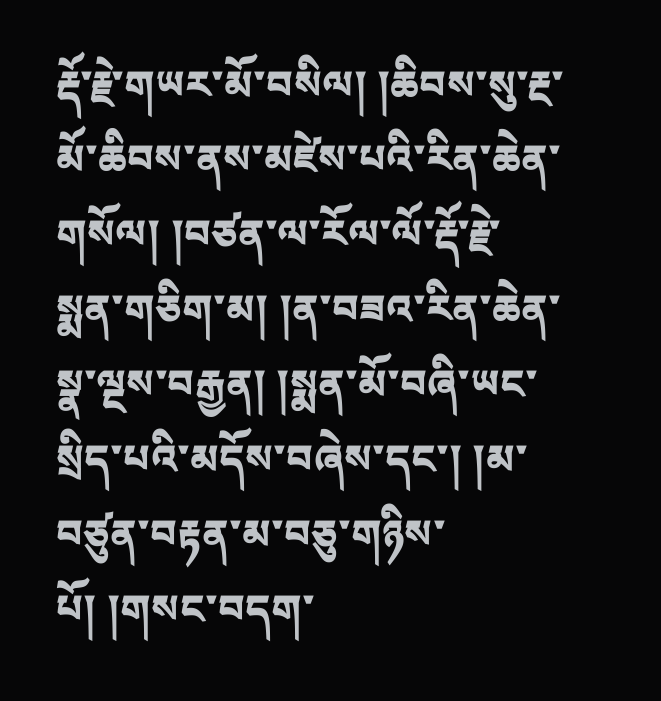རྡོ་རྗེ་གཡར་མོ་བསིལ། །ཆིབས་སུ་རྔ་མོ་ཆིབས་ནས་མཛེས་པའི་རིན་ཆེན་གསོལ། །བཙན་ལ་རོལ་ལོ་རྡོ་རྗེ་སྨན་གཅིག་མ། །ན་བཟའ་རིན་ཆེན་སྣ་ལྔས་བརྒྱན། །སྨན་མོ་བཞི་ཡང་སྲིད་པའི་མདོས་བཞེས་དང་། །མ་བཙུན་བརྟན་མ་བཅུ་གཉིས་པོ། །གསང་བདག་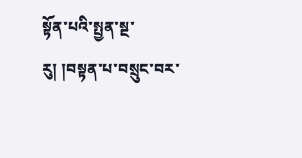སྟོན་པའི་སྤྱན་སྔ་རུ། །བསྟན་པ་བསྲུང་བར་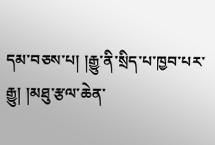དམ་བཅས་པ། །རྒྱུ་ནི་སྲིད་པ་ཁྱབ་པར་རྒྱུ། །མཐུ་རྩལ་ཆེན་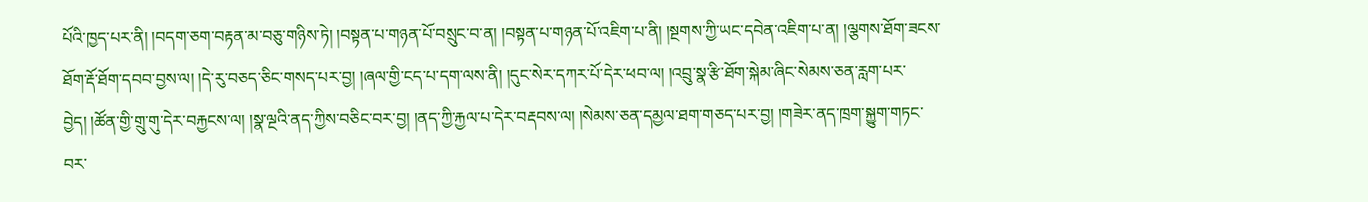པོའི་ཁྱད་པར་ནི། །བདག་ཅག་བརྟན་མ་བཅུ་གཉིས་ཏེ། །བསྟན་པ་གཉན་པོ་བསྲུང་བ་ན། །བསྟན་པ་གཉན་པོ་འཇིག་པ་ནི། །སྔགས་ཀྱི་ཡང་དབེན་འཇིག་པ་ན། །ལྕགས་ཐོག་ཟངས་ཐོག་རྡོ་ཐོག་དབབ་བྱས་ལ། །དེ་རུ་བཅད་ཅིང་གསད་པར་བྱ། །ཞལ་གྱི་ངད་པ་དག་ལས་ནི། །དུང་སེར་དཀར་པོ་དེར་ཕབ་ལ། །འབྲུ་སྣ་རྩི་ཐོག་སྐེམ་ཞིང་སེམས་ཅན་རླག་པར་བྱེད། །ཚོན་གྱི་གྲུ་གུ་དེར་བརྐྱངས་ལ། །སྣ་ལྔའི་ནད་ཀྱིས་བཅིང་བར་བྱ། །ནད་ཀྱི་རྐྱལ་པ་དེར་བརྡབས་ལ། །སེམས་ཅན་དམྱལ་ཐག་གཅད་པར་བྱ། །གཟེར་ནད་ཁྲག་སྐྱུག་གཏང་བར་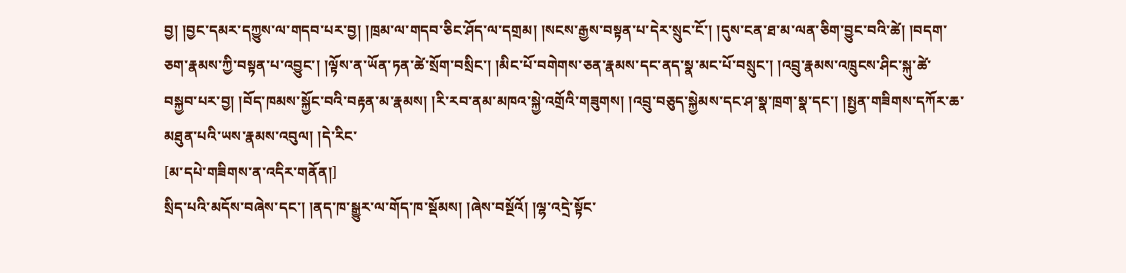བྱ། །བྱང་དམར་དཀྱུས་ལ་གདབ་པར་བྱ། །ཁྲམ་ལ་གདབ་ཅིང་ཤོད་ལ་དགྲམ། །སངས་རྒྱས་བསྟན་པ་དེར་སྲུང་ངོ་། །དུས་ངན་ཐ་མ་ལན་ཅིག་བྱུང་བའི་ཚེ། །བདག་ཅག་རྣམས་ཀྱི་བསྟན་པ་འབྱུང་། །ལྟོས་ན་ཡོན་ཏན་ཚེ་སྲོག་བསྲིང་། །མིང་པོ་བགེགས་ཅན་རྣམས་དང་ནད་སྣ་མང་པོ་བསྲུང་། །འབྲུ་རྣམས་འཁྲུངས་ཤིང་སྐུ་ཚེ་བསྐྱབ་པར་བྱ། །བོད་ཁམས་སྐྱོང་བའི་བརྟན་མ་རྣམས། །རི་རབ་ནམ་མཁའ་སྐྱེ་འགྲོའི་གཟུགས། །འབྲུ་བཅུད་སྐྱེམས་དང་ཤ་སྣ་ཁྲག་སྣ་དང་། །སྤྱན་གཟིགས་དཀོར་ཆ་མཐུན་པའི་ཡས་རྣམས་འབུལ། །དེ་རིང་
[མ་དཔེ་གཟིགས་ན་འདིར་གནོན།]
སྲིད་པའི་མདོས་བཞེས་དང་། །ནད་ཁ་སྒྱུར་ལ་གོད་ཁ་སྡོམས། །ཞེས་བསྔོའོ། །ལྷ་འདྲེ་སྟོང་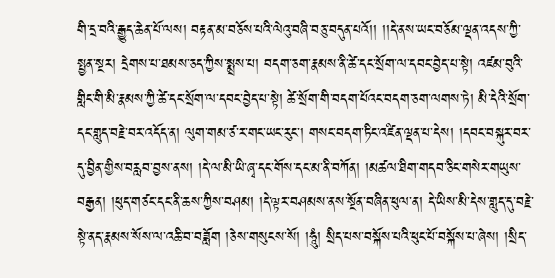གི་དྲ་བའི་རྒྱུད་ཆེན་པོ་ལས། བརྟན་མ་བཅོས་པའི་ལེའུ་བཞི་བཅུ་བདུན་པའོ།། །།དེ་ནས་ཡང་བཅོམ་ལྡན་འདས་ཀྱི་སྤྱན་སྔར། དྲེགས་པ་ཐམས་ཅད་ཀྱིས་སྨྲས་པ། བདག་ཅག་རྣམས་ནི་ཚེ་དང་སྲོག་ལ་དབང་བྱེད་པ་སྟེ། འཛམ་བུའི་གླིང་གི་མི་རྣམས་ཀྱི་ཚེ་དང་སྲོག་ལ་དབང་བྱེད་པ་སྟེ། ཚེ་སྲོག་གི་བདག་པོའང་བདག་ཅག་ལགས་ཏེ། མི་དེའི་སྲོག་དང་གླུད་བརྗེ་བར་འདོད་ན། ལུག་གམ་ཙ་ར་གང་ཡང་རུང་། གསང་བདག་ཏིང་འཛིན་ལྡན་པ་དེས། །དབང་བསྐུར་བར་དུ་བྱིན་གྱིས་བརླབ་བྱས་ནས། །དེ་ལ་མི་ཡི་ཞྭ་དང་གོས་དང་མ་ནི་བཀོན། །མཚལ་ཐིག་གདབ་ཅིང་གསེར་གཡུས་བརྒྱན། །ཕུད་གཙང་དང་ནི་ཆས་ཀྱིས་བཤམ། །དེ་ལྟར་བཤམས་ནས་སྔོན་བཞིན་ཕུལ་ན། དེ་ཡིས་མི་དེས་གླུད་དུ་བརྗེ་སྟེ་ནད་རྣམས་སོས་ལ་འཆི་བ་བཟློག །ཅེས་གསུངས་སོ། །ཧཱུཾ། སྲིད་པས་བསྐོས་པའི་ཕུང་པོ་བསྐོས་པ་ཞེས། །སྲིད་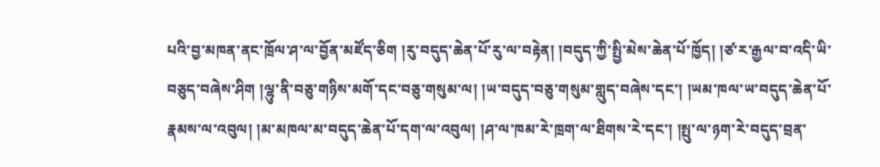པའི་བྱ་མཁན་ནང་ཁྲོལ་ཤ་ལ་བྱོན་མཛོད་ཅིག །རུ་བདུད་ཆེན་པོ་རུ་ལ་བརྟེན། །བདུད་ཀྱི་སྤྱི་མེས་ཆེན་པོ་ཁྱོད། །ཙ་ར་རྒྱལ་བ་འདི་ཡི་བཅུད་བཞེས་ཤིག །ལྷུ་ནི་བཅུ་གཉིས་མགོ་དང་བཅུ་གསུམ་ལ། །ཡ་བདུད་བཅུ་གསུམ་གླུད་བཞེས་དང་། །ཡམ་ཁལ་ཡ་བདུད་ཆེན་པོ་རྣམས་ལ་འབུལ། །མ་མཁལ་མ་བདུད་ཆེན་པོ་དག་ལ་འབུལ། །ཤ་ལ་ཁམ་རེ་ཁྲག་ལ་ཐིགས་རེ་དང་། །སྤུ་ལ་ཉག་རེ་བདུད་བྲན་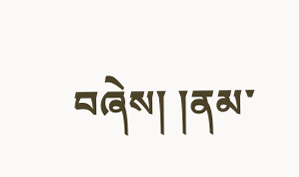བཞེས། །ནམ་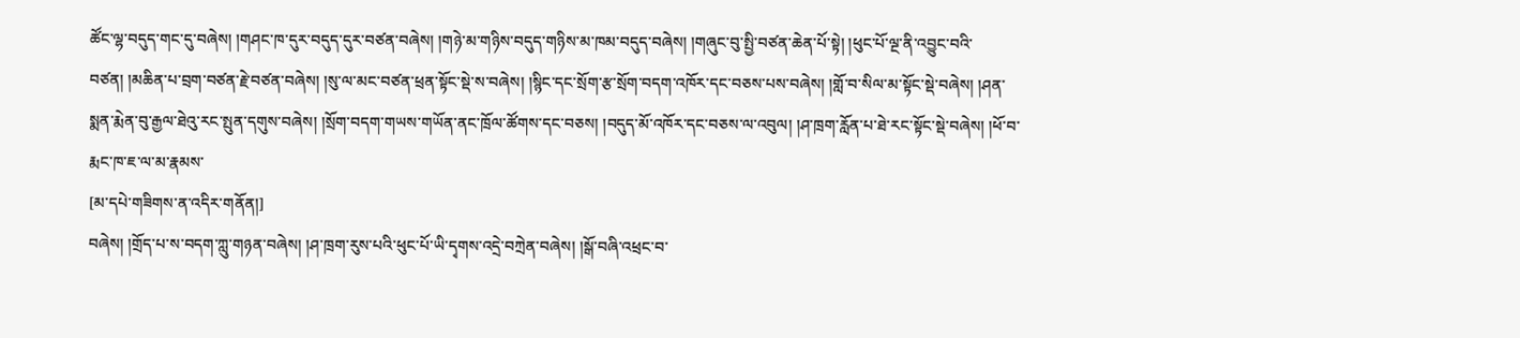ཚོང་ལྷ་བདུད་གང་དུ་བཞེས། །གཤང་ཁ་དུར་བདུད་དུར་བཙན་བཞེས། །གཉེ་མ་གཉིས་བདུད་གཉིས་མ་ཁམ་བདུད་བཞེས། །གཞུང་བུ་སྤྱི་བཙན་ཆེན་པོ་སྟེ། །ཕུང་པོ་ལྔ་ནི་འབྱུང་བའི་བཙན། །མཆིན་པ་བྲག་བཙན་རྗེ་བཙན་བཞེས། །སུ་ལ་མང་བཙན་ཕྲན་སྟོང་སྡེ་ས་བཞེས། །སྙིང་དང་སྲོག་རྩ་སྲོག་བདག་འཁོར་དང་བཅས་པས་བཞེས། །གློ་བ་སིལ་མ་སྟོང་སྡེ་བཞེས། །ཤན་སྨན་རྨེན་བུ་རྒྱལ་ཐེའུ་རང་སྤུན་དགུས་བཞེས། །སྲོག་བདག་གཡས་གཡོན་ནང་ཁྲོལ་ཚོགས་དང་བཅས། །བདུད་མོ་འཁོར་དང་བཅས་ལ་འབུལ། །ཤ་ཁྲག་རློན་པ་ཐེ་རང་སྟོང་སྡེ་བཞེས། །ཕོ་བ་རྨང་ཁ་ཇ་ལ་མ་རྣམས་
[མ་དཔེ་གཟིགས་ན་འདིར་གནོན།]
བཞེས། །གྲོད་པ་ས་བདག་ཀླུ་གཉན་བཞེས། །ཤ་ཁྲག་རུས་པའི་ཕུང་པོ་ཡི་དྭགས་འདྲེ་བཀྲེན་བཞེས། །སྒོ་བཞི་འཕྲང་བ་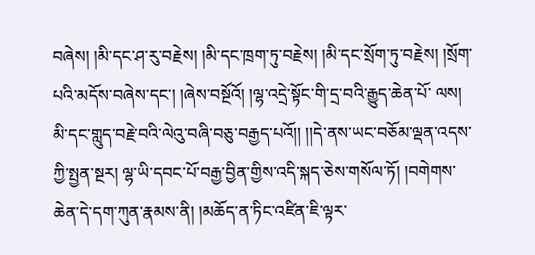བཞེས། །མི་དང་ཤ་རུ་བརྗེས། །མི་དང་ཁྲག་ཏུ་བརྗེས། །མི་དང་སྲོག་ཏུ་བརྗེས། །སྲོག་པའི་མདོས་བཞེས་དང་། །ཞེས་བསྔོའོ། །ལྷ་འདྲེ་སྟོང་གི་དྲ་བའི་རྒྱུད་ཆེན་པོ་ ལས། མི་དང་གླུད་བརྗེ་བའི་ལེའུ་བཞི་བཅུ་བརྒྱད་པའོ།། །།དེ་ནས་ཡང་བཅོམ་ལྡན་འདས་ཀྱི་སྤྱན་སྔར། ལྷ་ཡི་དབང་པོ་བརྒྱ་བྱིན་གྱིས་འདི་སྐད་ཅེས་གསོལ་ཏོ། །བགེགས་ཆེན་དེ་དག་ཀུན་རྣམས་ནི། །མཆོད་ན་ཏིང་འཛིན་ཇི་ལྟར་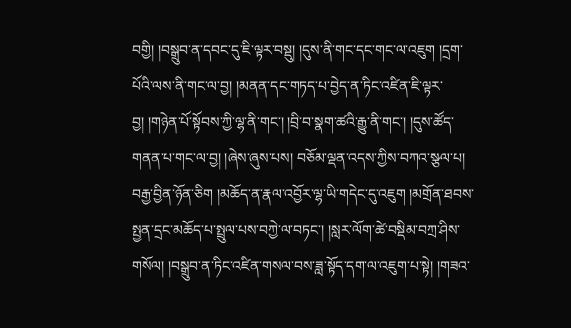བགྱི། །བསྒྲུབ་ན་དབང་དུ་ཇི་ལྟར་བསྡུ། །དུས་ནི་གང་དང་གང་ལ་འཇུག །དྲག་པོའི་ལས་ནི་གང་ལ་བྱ། །མནན་དང་གཏད་པ་བྱེད་ན་ཏིང་འཛིན་ཇི་ལྟར་བྱ། །གཉེན་པོ་སྟོབས་ཀྱི་ལྷ་ནི་གང་། །བྲི་བ་སྣག་ཚའི་རྒྱུ་ནི་གང་། །དུས་ཚོད་གནན་པ་གང་ལ་བྱ། །ཞེས་ཞུས་པས། བཅོམ་ལྡན་འདས་ཀྱིས་བཀའ་སྩལ་པ། བརྒྱ་བྱིན་ཉོན་ཅིག །མཆོད་ན་རྣལ་འབྱོར་ལྷ་ཡི་གདེང་དུ་འཇུག །མགྲོན་ཐབས་སྤྱན་དྲང་མཆོད་པ་སྤྲུལ་པས་བཀྱེ་ལ་བཏང་། །སླར་ལོག་ཚེ་བསྡིམ་བཀྲ་ཤིས་གསོལ། །བསྒྲུབ་ན་ཏིང་འཛིན་གསལ་བས་ཟླ་སྟོད་དག་ལ་འཇུག་པ་སྟེ། །གཟའ་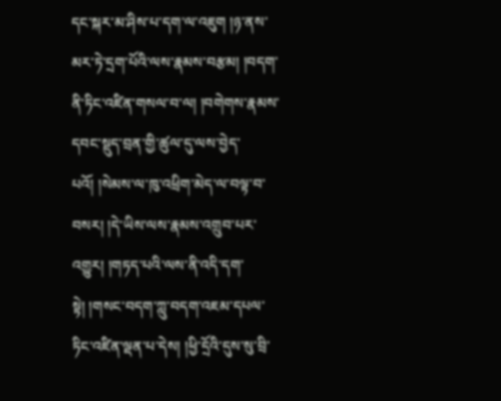དང་སྐར་མ་ཤིས་པ་དག་ལ་འཇུག །ཉ་ནས་མར་ཏེ་དྲག་པོའི་ལས་རྣམས་བརྩམ། །བདག་ནི་ཏིང་འཛིན་གསལ་བ་ལ། །བགེགས་རྣམས་དབང་སྡུད་བྲན་གྱི་ཚུལ་དུ་ལས་བྱེད་པའོ། །སེམས་ལ་ཁུ་འཕྲིག་མེད་ལ་བལྟ་བ་བསར། །དེ་ཡིས་ལས་རྣམས་འགྲུབ་པར་འགྱུར། །གཏད་པའི་ལས་ནི་འདི་དག་སྟེ། །གསང་བདག་ཀླུ་བདག་འཇམ་དཔལ་ཏིང་འཛིན་ལྡན་པ་དེས། །ཕྱི་དྲོའི་དུས་སུ་བྲི་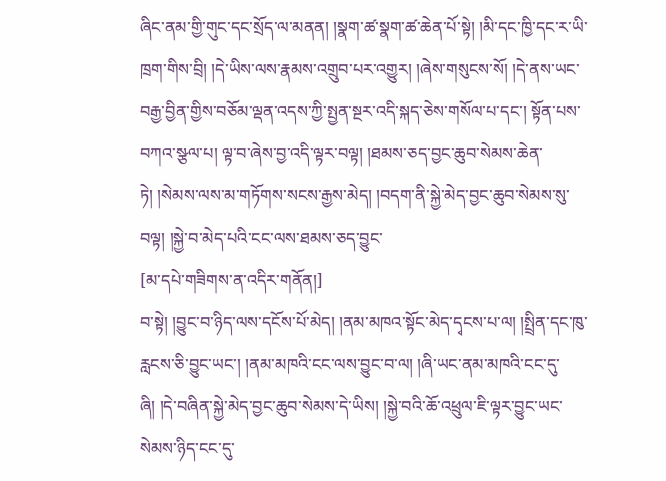ཞིང་ནམ་གྱི་གུང་དང་སྲོད་ལ་མནན། །སྣག་ཚ་སྣག་ཚ་ཆེན་པོ་སྟེ། །མི་དང་ཁྱི་དང་ར་ཡི་ཁྲག་གིས་བྲི། །དེ་ཡིས་ལས་རྣམས་འགྲུབ་པར་འགྱུར། །ཞེས་གསུངས་སོ། །དེ་ནས་ཡང་བརྒྱ་བྱིན་གྱིས་བཅོམ་ལྡན་འདས་ཀྱི་སྤྱན་སྔར་འདི་སྐད་ཅེས་གསོལ་པ་དང་། སྟོན་པས་བཀའ་སྩལ་པ། ལྟ་བ་ཞེས་བྱ་འདི་ལྟར་བལྟ། །ཐམས་ཅད་བྱང་ཆུབ་སེམས་ཆེན་ཏེ། །སེམས་ལས་མ་གཏོགས་སངས་རྒྱས་མེད། །བདག་ནི་སྐྱེ་མེད་བྱང་ཆུབ་སེམས་སུ་བལྟ། །སྐྱེ་བ་མེད་པའི་ངང་ལས་ཐམས་ཅད་བྱུང་
[མ་དཔེ་གཟིགས་ན་འདིར་གནོན།]
བ་སྟེ། །བྱུང་བ་ཉིད་ལས་དངོས་པོ་མེད། །ནམ་མཁའ་སྟོང་མེད་དྭངས་པ་ལ། །སྤྲིན་དང་ཁུ་རླངས་ཅི་བྱུང་ཡང་། །ནམ་མཁའི་ངང་ལས་བྱུང་བ་ལ། །ཞི་ཡང་ནམ་མཁའི་ངང་དུ་ཞི། །དེ་བཞིན་སྐྱེ་མེད་བྱང་ཆུབ་སེམས་དེ་ཡིས། །སྐྱེ་བའི་ཆོ་འཕྲུལ་ཇི་ལྟར་བྱུང་ཡང་སེམས་ཉིད་ངང་དུ་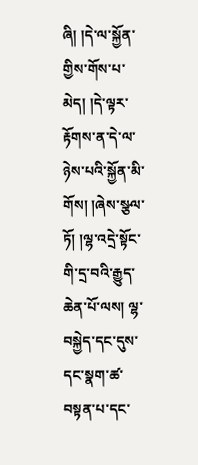ཞི། །དེ་ལ་སྐྱོན་གྱིས་གོས་པ་མེད། །དེ་ལྟར་རྟོགས་ན་དེ་ལ་ཉེས་པའི་སྐྱོན་མི་གོས། །ཞེས་སྩལ་ཏོ། །ལྷ་འདྲེ་སྟོང་གི་དྲ་བའི་རྒྱུད་ཆེན་པོ་ལས། ལྷ་བསྐྱེད་དང་དུས་དང་སྣག་ཚ་བསྟན་པ་དང་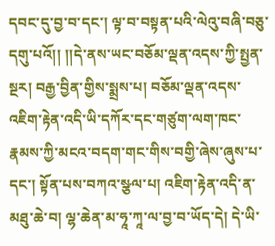དབང་དུ་བྱ་བ་དང་། ལྟ་བ་བསྟན་པའི་ལེའུ་བཞི་བཅུ་དགུ་པའོ།། །།དེ་ནས་ཡང་བཅོམ་ལྡན་འདས་ཀྱི་སྤྱན་སྔར། བརྒྱ་བྱིན་གྱིས་སྨྲས་པ། བཅོམ་ལྡན་འདས་འཇིག་རྟེན་འདི་ཡི་དཀོར་དང་གཙུག་ལག་ཁང་རྣམས་ཀྱི་མངའ་བདག་གང་གིས་བགྱི་ཞེས་ཞུས་པ་དང་། སྟོན་པས་བཀའ་སྩལ་པ། འཇིག་རྟེན་འདི་ན་མཐུ་ཆེ་བ། ལྷ་ཆེན་མ་ཧཱ་ཀཱ་ལ་བྱ་བ་ཡོད་དེ། དེ་ཡི་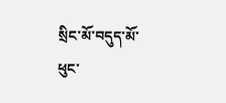སྲིང་མོ་བདུད་མོ་ཕུང་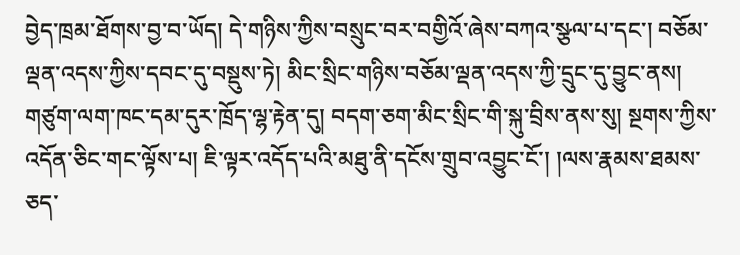བྱེད་ཁྲམ་ཐོགས་བྱ་བ་ཡོད། དེ་གཉིས་ཀྱིས་བསྲུང་བར་བགྱིའོ་ཞེས་བཀའ་སྩལ་པ་དང་། བཅོམ་ལྡན་འདས་ཀྱིས་དབང་དུ་བསྡུས་ཏེ། མིང་སྲིང་གཉིས་བཅོམ་ལྡན་འདས་ཀྱི་དྲུང་དུ་བྱུང་ནས། གཙུག་ལག་ཁང་དམ་དུར་ཁྲོད་ལྷ་རྟེན་དུ། བདག་ཅག་མིང་སྲིང་གི་སྐུ་བྲིས་ནས་སུ། སྔགས་ཀྱིས་འདོན་ཅིང་གང་ལྟོས་པ། ཇི་ལྟར་འདོད་པའི་མཐུ་ནི་དངོས་གྲུབ་འབྱུང་ངོ་། །ལས་རྣམས་ཐམས་ཅད་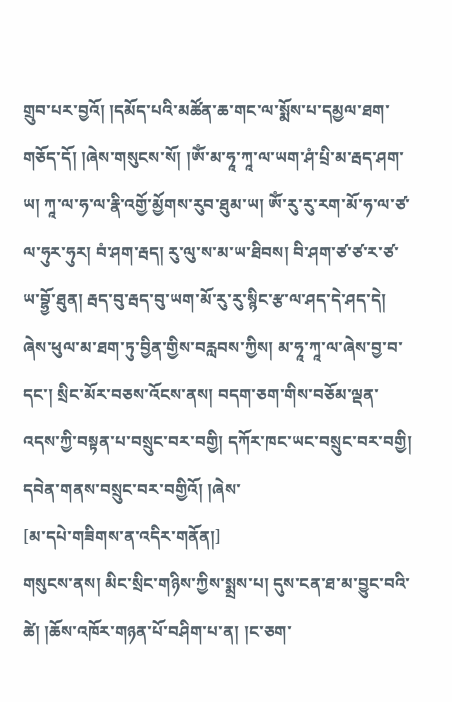གྲུབ་པར་བྱའོ། །དམོད་པའི་མཚོན་ཆ་གང་ལ་སྨོས་པ་དམྱལ་ཐག་གཅོད་དོ། །ཞེས་གསུངས་སོ། །ཨོཾ་མ་ཧཱ་ཀཱ་ལ་ཡག་ཤཾ་པྲི་མ་རྦད་ཤག་ཡ། ཀཱ་ལ་ཧ་ལ་རྣི་འགྱོ་མྱོགས་རུབ་ཐུམ་ཡ། ཨོཾ་རུ་རུ་རག་མོ་ཧ་ལ་ཙ་ལ་ཧུར་ཧུར། བཾ་ཤག་རྦད། རུ་ལུ་ས་མ་ཡ་ཐིབས། བི་ཤག་ཙ་ཙ་ར་ཙ་ཡ་བྷྱོ་ཐུན། རྦད་བུ་རྦད་བུ་ཡག་མོ་རུ་རུ་སྙིང་རྩ་ལ་ཤད་དེ་ཤད་དེ། ཞེས་ཕུལ་མ་ཐག་ཏུ་བྱིན་གྱིས་བརླབས་ཀྱིས། མ་ཧཱ་ཀཱ་ལ་ཞེས་བྱ་བ་དང་། སྲིང་མོར་བཅས་འོངས་ནས། བདག་ཅག་གིས་བཅོམ་ལྡན་འདས་ཀྱི་བསྟན་པ་བསྲུང་བར་བགྱི། དཀོར་ཁང་ཡང་བསྲུང་བར་བགྱི། དབེན་གནས་བསྲུང་བར་བགྱིའོ། །ཞེས་
[མ་དཔེ་གཟིགས་ན་འདིར་གནོན།]
གསུངས་ནས། མིང་སྲིང་གཉིས་ཀྱིས་སྨྲས་པ། དུས་ངན་ཐ་མ་བྱུང་བའི་ཚེ། །ཆོས་འཁོར་གཉན་པོ་བཤིག་པ་ན། །ང་ཅག་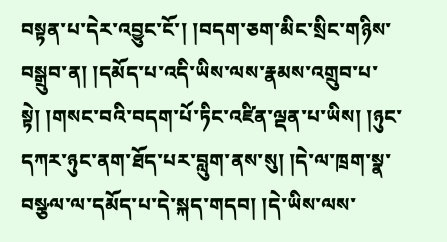བསྟན་པ་དེར་འབྱུང་ངོ་། །བདག་ཅག་མིང་སྲིང་གཉིས་བསྒྲུབ་ན། །དམོད་པ་འདི་ཡིས་ལས་རྣམས་འགྲུབ་པ་སྟེ། །གསང་བའི་བདག་པོ་ཏིང་འཛིན་ལྡན་པ་ཡིས། །ཉུང་དཀར་ཉུང་ནག་ཐོད་པར་བླུག་ནས་སུ། །དེ་ལ་ཁྲག་སྣ་བསྩལ་ལ་དམོད་པ་དེ་སྐད་གདབ། །དེ་ཡིས་ལས་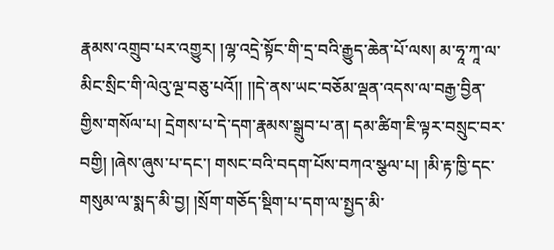རྣམས་འགྲུབ་པར་འགྱུར། །ལྷ་འདྲེ་སྟོང་གི་དྲ་བའི་རྒྱུད་ཆེན་པོ་ལས། མ་ཧཱ་ཀཱ་ལ་མིང་སྲིང་གི་ལེའུ་ལྔ་བཅུ་པའོ།། །།དེ་ནས་ཡང་བཅོམ་ལྡན་འདས་ལ་བརྒྱ་བྱིན་གྱིས་གསོལ་པ། དྲེགས་པ་དེ་དག་རྣམས་སྒྲུབ་པ་ན། དམ་ཚིག་ཇི་ལྟར་བསྲུང་བར་བགྱི། །ཞེས་ཞུས་པ་དང་། གསང་བའི་བདག་པོས་བཀའ་སྩལ་པ། །མི་རྟ་ཁྱི་དང་གསུམ་ལ་སྨད་མི་བྱ། །སྲོག་གཅོད་སྡིག་པ་དག་ལ་སྤྱད་མི་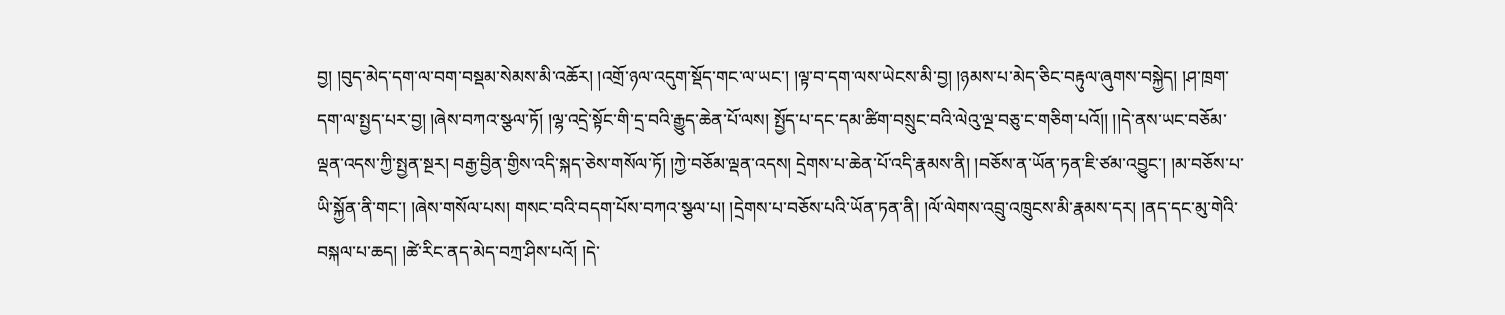བྱ། །བུད་མེད་དག་ལ་བག་བསྡམ་སེམས་མི་འཆོར། །འགྲོ་ཉལ་འདུག་སྡོད་གང་ལ་ཡང་། །ལྟ་བ་དག་ལས་ཡེངས་མི་བྱ། །ཉམས་པ་མེད་ཅིང་བརྟུལ་ཞུགས་བསྐྱེད། །ཤ་ཁྲག་དག་ལ་སྤྱད་པར་བྱ། །ཞེས་བཀའ་སྩལ་ཏོ། །ལྷ་འདྲེ་སྟོང་གི་དྲ་བའི་རྒྱུད་ཆེན་པོ་ལས། སྤྱོད་པ་དང་དམ་ཚིག་བསྲུང་བའི་ལེའུ་ལྔ་བཅུ་ང་གཅིག་པའོ།། །།དེ་ནས་ཡང་བཅོམ་ལྡན་འདས་ཀྱི་སྤྱན་སྔར། བརྒྱ་བྱིན་གྱིས་འདི་སྐད་ཅེས་གསོལ་ཏོ། །ཀྱེ་བཅོམ་ལྡན་འདས། དྲེགས་པ་ཆེན་པོ་འདི་རྣམས་ནི། །བཅོས་ན་ཡོན་ཏན་ཇི་ཙམ་འབྱུང་། །མ་བཅོས་པ་ཡི་སྐྱོན་ནི་གང་། །ཞེས་གསོལ་པས། གསང་བའི་བདག་པོས་བཀའ་སྩལ་པ། །དྲེགས་པ་བཅོས་པའི་ཡོན་ཏན་ནི། །ལོ་ལེགས་འབྲུ་འཁྲུངས་མི་རྣམས་དར། །ནད་དང་མུ་གེའི་བསྐལ་པ་ཆད། །ཚེ་རིང་ནད་མེད་བཀྲ་ཤིས་པའོ། །དེ་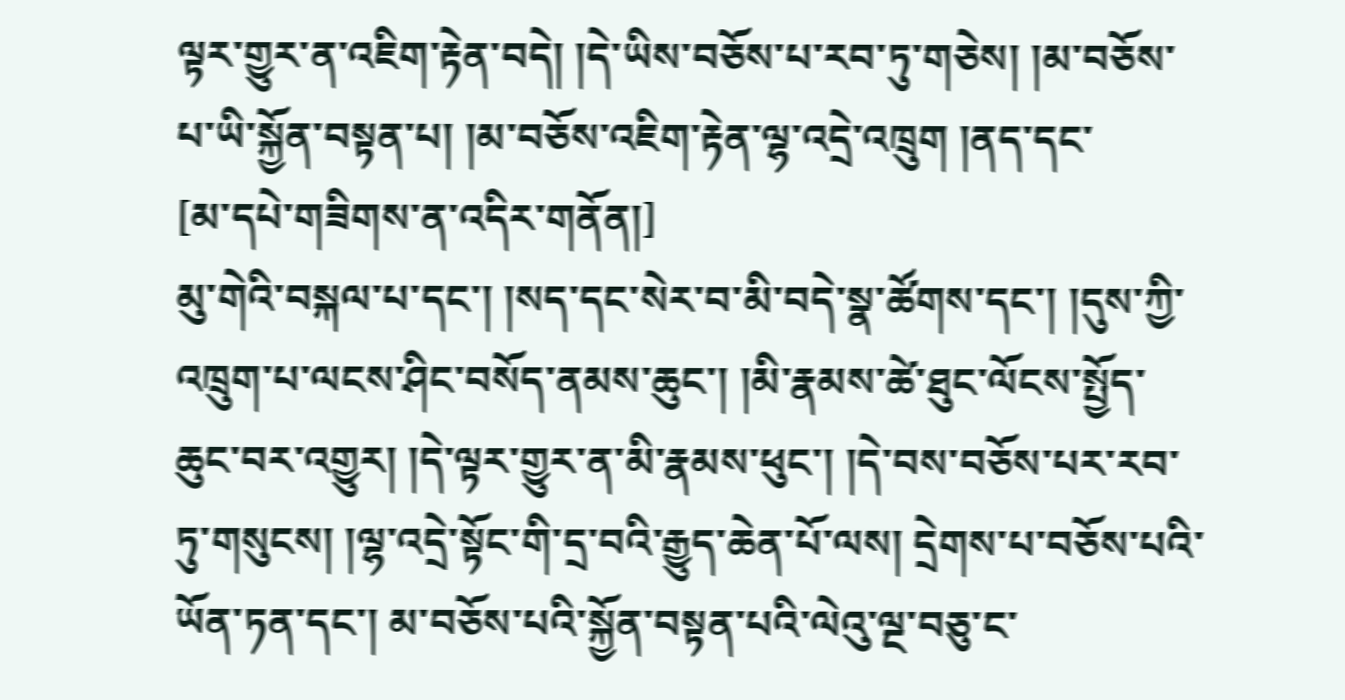ལྟར་གྱུར་ན་འཇིག་རྟེན་བདེ། །དེ་ཡིས་བཅོས་པ་རབ་ཏུ་གཅེས། །མ་བཅོས་པ་ཡི་སྐྱོན་བསྟན་པ། །མ་བཅོས་འཇིག་རྟེན་ལྷ་འདྲེ་འཁྲུག །ནད་དང་
[མ་དཔེ་གཟིགས་ན་འདིར་གནོན།]
མུ་གེའི་བསྐལ་པ་དང་། །སད་དང་སེར་བ་མི་བདེ་སྣ་ཚོགས་དང་། །དུས་ཀྱི་འཁྲུག་པ་ལངས་ཤིང་བསོད་ནམས་ཆུང་། །མི་རྣམས་ཚེ་ཐུང་ལོངས་སྤྱོད་ཆུང་བར་འགྱུར། །དེ་ལྟར་གྱུར་ན་མི་རྣམས་ཕུང་། །དེ་བས་བཅོས་པར་རབ་ཏུ་གསུངས། །ལྷ་འདྲེ་སྟོང་གི་དྲ་བའི་རྒྱུད་ཆེན་པོ་ལས། དྲེགས་པ་བཅོས་པའི་ཡོན་ཏན་དང་། མ་བཅོས་པའི་སྐྱོན་བསྟན་པའི་ལེའུ་ལྔ་བཅུ་ང་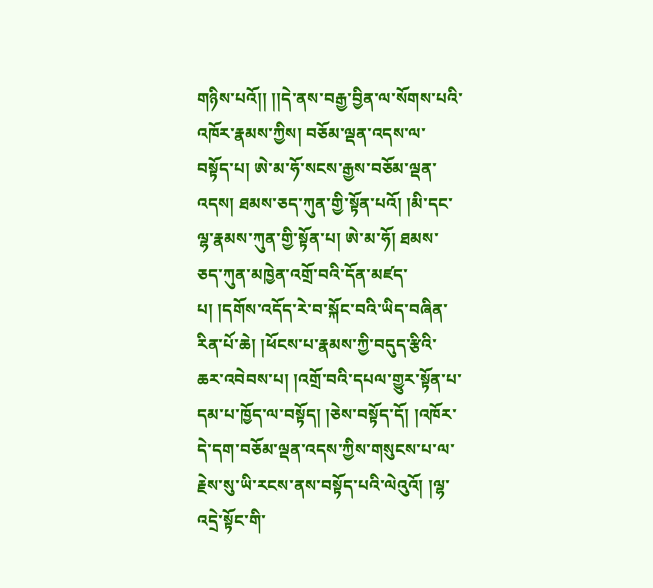གཉིས་པའོ།། །།དེ་ནས་བརྒྱ་བྱིན་ལ་སོགས་པའི་འཁོར་རྣམས་ཀྱིས། བཅོམ་ལྡན་འདས་ལ་བསྟོད་པ། ཨེ་མ་ཧོ་སངས་རྒྱས་བཅོམ་ལྡན་འདས། ཐམས་ཅད་ཀུན་གྱི་སྟོན་པའོ། །མི་དང་ལྷ་རྣམས་ཀུན་གྱི་སྟོན་པ། ཨེ་མ་ཧོ། ཐམས་ཅད་ཀུན་མཁྱེན་འགྲོ་བའི་དོན་མཛད་པ། །དགོས་འདོད་རེ་བ་སྐོང་བའི་ཡིད་བཞིན་རིན་པོ་ཆེ། །ཕོངས་པ་རྣམས་ཀྱི་བདུད་རྩིའི་ཆར་འབེབས་པ། །འགྲོ་བའི་དཔལ་གྱུར་སྟོན་པ་དམ་པ་ཁྱོད་ལ་བསྟོད། །ཅེས་བསྟོད་དོ། །འཁོར་དེ་དག་བཅོམ་ལྡན་འདས་ཀྱིས་གསུངས་པ་ལ་རྗེས་སུ་ཡི་རངས་ནས་བསྟོད་པའི་ལེའུའོ། །ལྷ་འདྲེ་སྟོང་གི་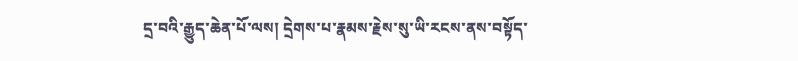དྲ་བའི་རྒྱུད་ཆེན་པོ་ལས། དྲེགས་པ་རྣམས་རྗེས་སུ་ཡི་རངས་ནས་བསྟོད་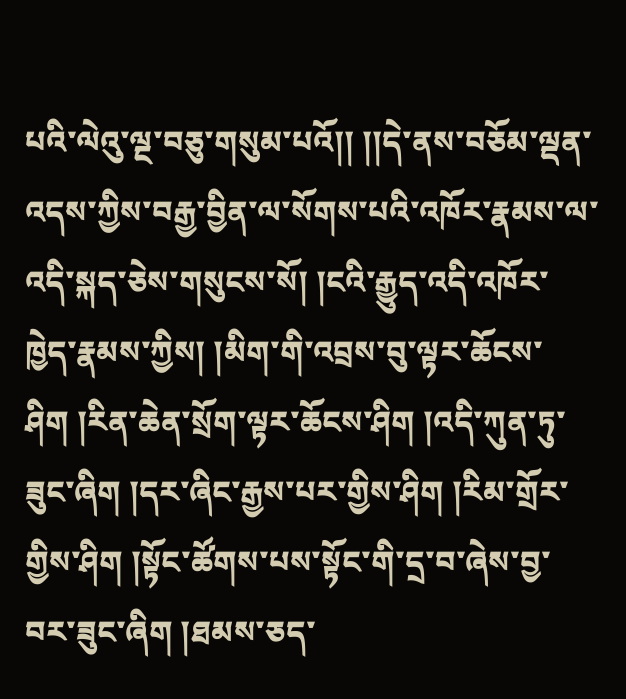པའི་ལེའུ་ལྔ་བཅུ་གསུམ་པའོ།། །།དེ་ནས་བཅོམ་ལྡན་འདས་ཀྱིས་བརྒྱ་བྱིན་ལ་སོགས་པའི་འཁོར་རྣམས་ལ་འདི་སྐད་ཅེས་གསུངས་སོ། །ངའི་རྒྱུད་འདི་འཁོར་ཁྱེད་རྣམས་ཀྱིས། །མིག་གི་འབྲས་བུ་ལྟར་ཆོངས་ཤིག །རིན་ཆེན་སྲོག་ལྟར་ཆོངས་ཤིག །འདི་ཀུན་ཏུ་ཟུང་ཞིག །དར་ཞིང་རྒྱས་པར་གྱིས་ཤིག །རིམ་གྲོར་གྱིས་ཤིག །སྟོང་ཚོགས་པས་སྟོང་གི་དྲ་བ་ཞེས་བྱ་བར་ཟུང་ཞིག །ཐམས་ཅད་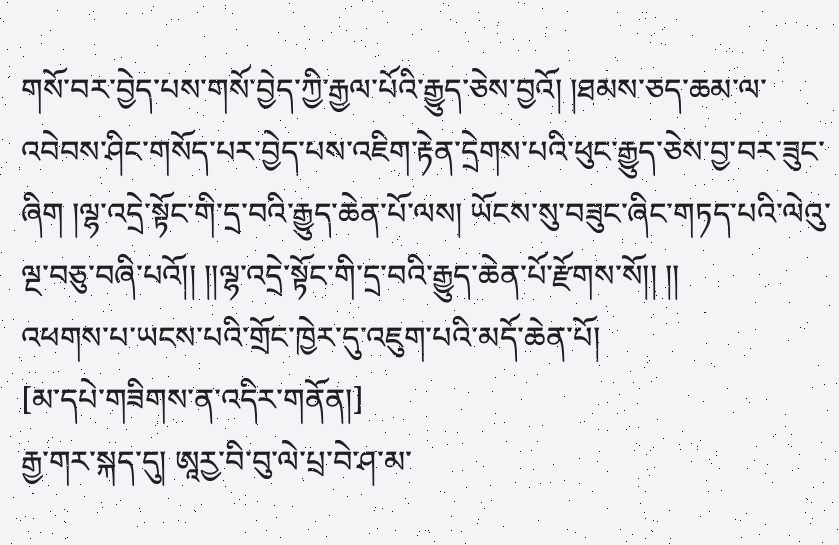གསོ་བར་བྱེད་པས་གསོ་བྱེད་ཀྱི་རྒྱལ་པོའི་རྒྱུད་ཅེས་བྱའོ། །ཐམས་ཅད་ཆམ་ལ་འབེབས་ཤིང་གསོད་པར་བྱེད་པས་འཇིག་རྟེན་དྲེགས་པའི་ཕུང་རྒྱུད་ཅེས་བྱ་བར་ཟུང་ཞིག །ལྷ་འདྲེ་སྟོང་གི་དྲ་བའི་རྒྱུད་ཆེན་པོ་ལས། ཡོངས་སུ་བཟུང་ཞིང་གཏད་པའི་ལེའུ་ལྔ་བཅུ་བཞི་པའོ།། །།ལྷ་འདྲེ་སྟོང་གི་དྲ་བའི་རྒྱུད་ཆེན་པོ་རྫོགས་སོ།། །།
འཕགས་པ་ཡངས་པའི་གྲོང་ཁྱེར་དུ་འཇུག་པའི་མདོ་ཆེན་པོ།
[མ་དཔེ་གཟིགས་ན་འདིར་གནོན།]
རྒྱ་གར་སྐད་དུ། ཨཱརྱ་བི་བུ་ལེ་པྲ་བེ་ཤ་མ་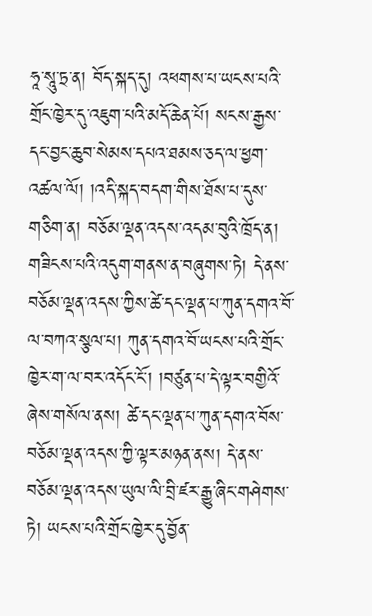ཧཱ་སཱུ་ཏྲ་ན། བོད་སྐད་དུ། འཕགས་པ་ཡངས་པའི་གྲོང་ཁྱེར་དུ་འཇུག་པའི་མདོ་ཆེན་པོ། སངས་རྒྱས་དང་བྱང་ཆུབ་སེམས་དཔའ་ཐམས་ཅད་ལ་ཕྱག་འཚལ་ལོ། །འདི་སྐད་བདག་གིས་ཐོས་པ་དུས་གཅིག་ན། བཅོམ་ལྡན་འདས་འདམ་བུའི་ཁྲོད་ན། གཟིངས་པའི་འདུག་གནས་ན་བཞུགས་ཏེ། དེ་ནས་བཅོམ་ལྡན་འདས་ཀྱིས་ཚེ་དང་ལྡན་པ་ཀུན་དགའ་བོ་ལ་བཀའ་སྩལ་པ། ཀུན་དགའ་བོ་ཡངས་པའི་གྲོང་ཁྱེར་ག་ལ་བར་འདོང་ངོ་། །བཙུན་པ་དེ་ལྟར་བགྱིའོ་ཞེས་གསོལ་ནས། ཚེ་དང་ལྡན་པ་ཀུན་དགའ་བོས་བཅོམ་ལྡན་འདས་ཀྱི་ལྟར་མཉན་ནས། དེ་ནས་བཅོམ་ལྡན་འདས་ཡུལ་ལི་བྲི་ཛར་རྒྱུ་ཞིང་གཤེགས་ཏེ། ཡངས་པའི་གྲོང་ཁྱེར་དུ་བྱོན་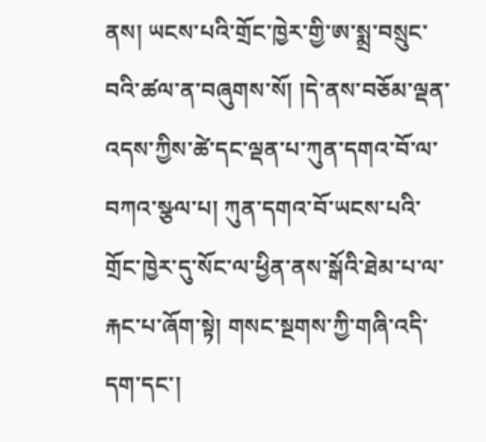ནས། ཡངས་པའི་གྲོང་ཁྱེར་གྱི་ཨ་སྨྲ་བསྲུང་བའི་ཚལ་ན་བཞུགས་སོ། །དེ་ནས་བཅོམ་ལྡན་འདས་ཀྱིས་ཚེ་དང་ལྡན་པ་ཀུན་དགའ་བོ་ལ་བཀའ་སྩལ་པ། ཀུན་དགའ་བོ་ཡངས་པའི་གྲོང་ཁྱེར་དུ་སོང་ལ་ཕྱིན་ནས་སྒོའི་ཐེམ་པ་ལ་རྐང་པ་ཞོག་སྟེ། གསང་སྔགས་ཀྱི་གཞི་འདི་དག་དང་།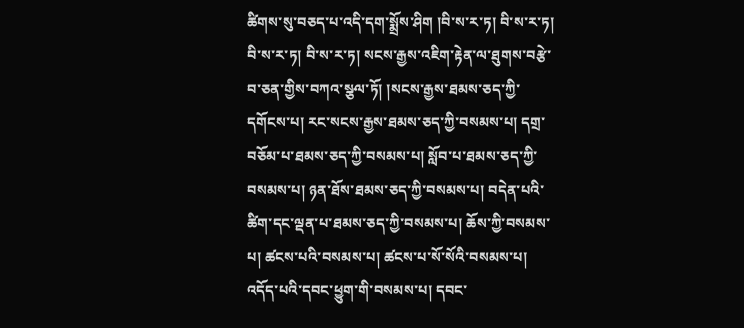ཚིགས་སུ་བཅད་པ་འདི་དག་སྨྲོས་ཤིག །བི་ས་ར་ཏ། བི་ས་ར་ཏ། བི་ས་ར་ཏ། བི་ས་ར་ཏ། སངས་རྒྱས་འཇིག་རྟེན་ལ་ཐུགས་བརྩེ་བ་ཅན་གྱིས་བཀའ་སྩལ་ཏོ། །སངས་རྒྱས་ཐམས་ཅད་ཀྱི་དགོངས་པ། རང་སངས་རྒྱས་ཐམས་ཅད་ཀྱི་བསམས་པ། དགྲ་བཅོམ་པ་ཐམས་ཅད་ཀྱི་བསམས་པ། སློབ་པ་ཐམས་ཅད་ཀྱི་བསམས་པ། ཉན་ཐོས་ཐམས་ཅད་ཀྱི་བསམས་པ། བདེན་པའི་ཚིག་དང་ལྡན་པ་ཐམས་ཅད་ཀྱི་བསམས་པ། ཆོས་ཀྱི་བསམས་པ། ཚངས་པའི་བསམས་པ། ཚངས་པ་སོ་སོའི་བསམས་པ། འདོད་པའི་དབང་ཕྱུག་གི་བསམས་པ། དབང་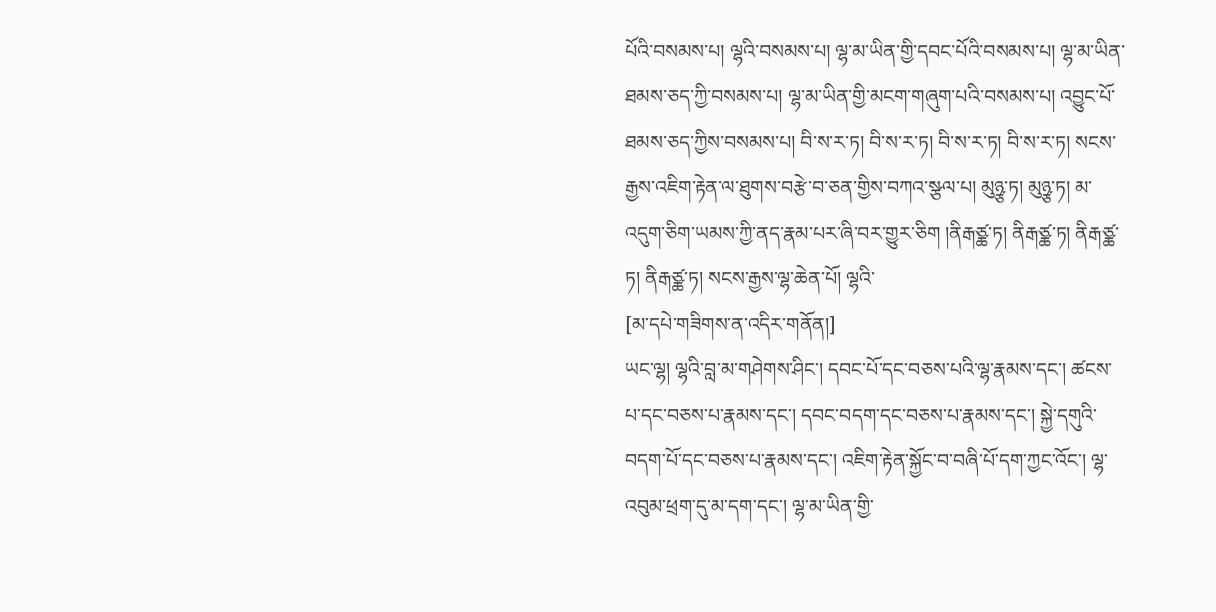པོའི་བསམས་པ། ལྷའི་བསམས་པ། ལྷ་མ་ཡིན་གྱི་དབང་པོའི་བསམས་པ། ལྷ་མ་ཡིན་ཐམས་ཅད་ཀྱི་བསམས་པ། ལྷ་མ་ཡིན་གྱི་མངག་གཞུག་པའི་བསམས་པ། འབྱུང་པོ་ཐམས་ཅད་ཀྱིས་བསམས་པ། བི་ས་ར་ཏ། བི་ས་ར་ཏ། བི་ས་ར་ཏ། བི་ས་ར་ཏ། སངས་རྒྱས་འཇིག་རྟེན་ལ་ཐུགས་བརྩེ་བ་ཅན་གྱིས་བཀའ་སྩལ་པ། མུཉྩ་ཏ། མུཉྩ་ཏ། མ་འདུག་ཅིག་ཡམས་ཀྱི་ནད་རྣམ་པར་ཞི་བར་གྱུར་ཅིག །ནིརྒཙྪ་ཏ། ནིརྒཙྪ་ཏ། ནིརྒཙྪ་ཏ། ནིརྒཙྪ་ཏ། སངས་རྒྱས་ལྷ་ཆེན་པོ། ལྷའི་
[མ་དཔེ་གཟིགས་ན་འདིར་གནོན།]
ཡང་ལྷ། ལྷའི་བླ་མ་གཤེགས་ཤིང་། དབང་པོ་དང་བཅས་པའི་ལྷ་རྣམས་དང་། ཚངས་པ་དང་བཅས་པ་རྣམས་དང་། དབང་བདག་དང་བཅས་པ་རྣམས་དང་། སྐྱེ་དགུའི་བདག་པོ་དང་བཅས་པ་རྣམས་དང་། འཇིག་རྟེན་སྐྱོང་བ་བཞི་པོ་དག་ཀྱང་འོང་། ལྷ་འབུམ་ཕྲག་དུ་མ་དག་དང་། ལྷ་མ་ཡིན་གྱི་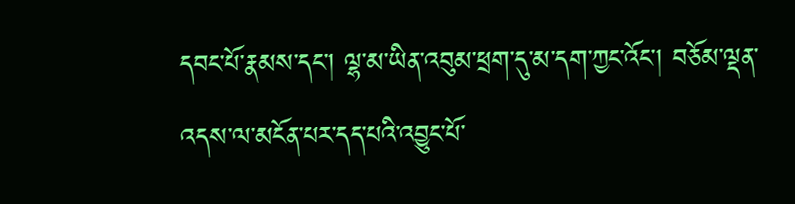དབང་པོ་རྣམས་དང་། ལྷ་མ་ཡིན་འབུམ་ཕྲག་དུ་མ་དག་ཀྱང་འོང་། བཅོམ་ལྡན་འདས་ལ་མངོན་པར་དད་པའི་འབྱུང་པོ་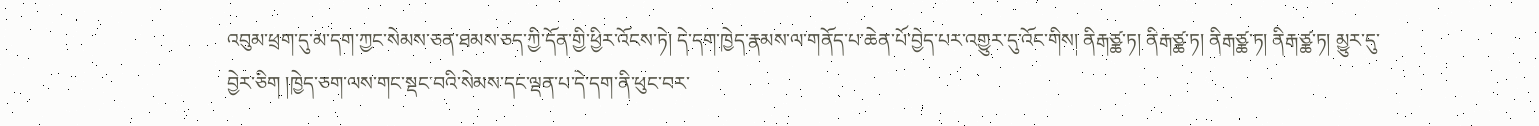འབུམ་ཕྲག་དུ་མ་དག་ཀྱང་སེམས་ཅན་ཐམས་ཅད་ཀྱི་དོན་གྱི་ཕྱིར་འོངས་ཏེ། དེ་དག་ཁྱེད་རྣམས་ལ་གནོད་པ་ཆེན་པོ་བྱེད་པར་འགྱུར་དུ་འོང་གིས། ནིརྒཙྪ་ཏ། ནིརྒཙྪ་ཏ། ནིརྒཙྪ་ཏ། ནིརྒཙྪ་ཏ། མྱུར་དུ་བྱེར་ཅིག །ཁྱེད་ཅག་ལས་གང་སྡང་བའི་སེམས་དང་ལྡན་པ་དེ་དག་ནི་ཕུང་བར་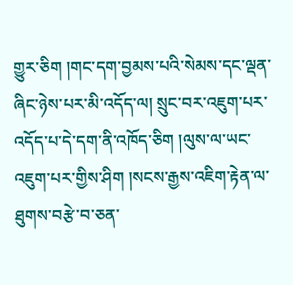གྱུར་ཅིག །གང་དག་བྱམས་པའི་སེམས་དང་ལྡན་ཞིང་ཉེས་པར་མི་འདོད་ལ། སྲུང་བར་འཇུག་པར་འདོད་པ་དེ་དག་ནི་འཁོད་ཅིག །ལུས་ལ་ཡང་འཇུག་པར་གྱིས་ཤིག །སངས་རྒྱས་འཇིག་རྟེན་ལ་ཐུགས་བརྩེ་བ་ཅན་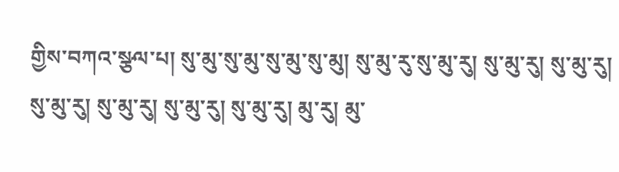གྱིས་བཀའ་སྩལ་པ། སུ་མུ་སུ་མུ་སུ་མུ་སུ་མུ། སུ་མུ་རུ་སུ་མུ་རུ། སུ་མུ་རུ། སུ་མུ་རུ། སུ་མུ་རུ། སུ་མུ་རུ། སུ་མུ་རུ། སུ་མུ་རུ། མུ་རུ། མུ་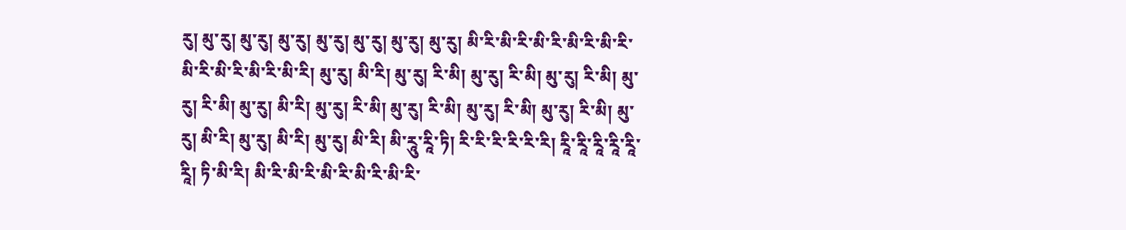རུ། མུ་རུ། མུ་རུ། མུ་རུ། མུ་རུ། མུ་རུ། མུ་རུ། མུ་རུ། མི་རི་མི་རི་མི་རི་མི་རི་མི་རི་མི་རི་མི་རི་མི་རི་མི་རི། མུ་རུ། མི་རི། མུ་རུ། རི་མི། མུ་རུ། རི་མི། མུ་རུ། རི་མི། མུ་རུ། རི་མི། མུ་རུ། མི་རི། མུ་རུ། རི་མི། མུ་རུ། རི་མི། མུ་རུ། རི་མི། མུ་རུ། རི་མི། མུ་རུ། མི་རི། མུ་རུ། མི་རི། མུ་རུ། མི་རི། མི་རཱུ་རཱི་ཏི། རི་རི་རི་རི་རི་རི། རཱི་རཱི་རཱི་རཱི་རཱི་རཱི། ཏི་མི་རི། མི་རི་མི་རི་མི་རི་མི་རི་མི་རི་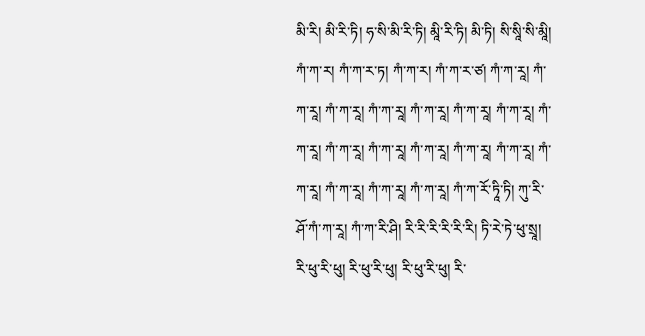མི་རི། མི་རི་ཏི། ཧ་སི་མི་རི་ཏི། མཱི་རི་ཏི། མི་ཏི། སི་སཱི་སི་མཱི། ཀཾ་ཀ་ར། ཀཾ་ཀ་ར་ཏ། ཀཾ་ཀ་ར། ཀཾ་ཀ་ར་ཙ། ཀཾ་ཀ་རཱ། ཀཾ་ཀ་རཱ། ཀཾ་ཀ་རཱ། ཀཾ་ཀ་རཱ། ཀཾ་ཀ་རཱ། ཀཾ་ཀ་རཱ། ཀཾ་ཀ་རཱ། ཀཾ་ཀ་རཱ། ཀཾ་ཀ་རཱ། ཀཾ་ཀ་རཱ། ཀཾ་ཀ་རཱ། ཀཾ་ཀ་རཱ། ཀཾ་ཀ་རཱ། ཀཾ་ཀ་རཱ། ཀཾ་ཀ་རཱ། ཀཾ་ཀ་རཱ། ཀཾ་ཀ་རཱ། ཀཾ་ཀ་རོ་ཏཱི་ཏི། ཀུ་རི་ཤོ་ཀཾ་ཀ་རཱ། ཀཾ་ཀ་རི་ཤི། རི་རི་རི་རི་རི་རི། ཏི་རེ་ཏེ་ཕུ་སྲཱ། རི་ཕུ་རི་ཕུ། རི་ཕུ་རི་ཕུ། རི་ཕུ་རི་ཕུ། རི་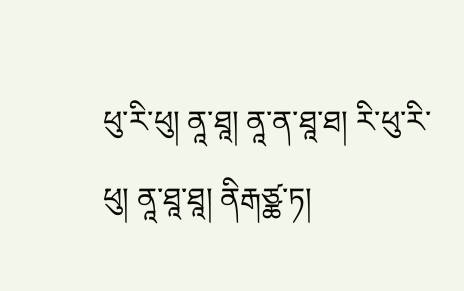ཕུ་རི་ཕུ། ནཱ་ཐཱ། ནཱ་ན་ཐཱ་ཐ། རི་ཕུ་རི་ཕུ། ནཱ་ཐཱ་ཐཱ། ནིརྒཙྪ་ཏ།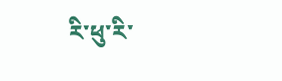རི་ཕུ་རི་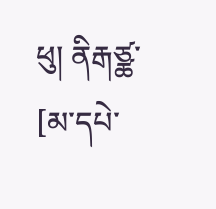ཕུ། ནིརྒཙྪ་
[མ་དཔེ་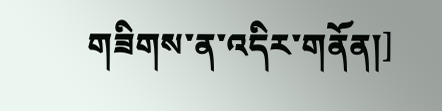གཟིགས་ན་འདིར་གནོན།]